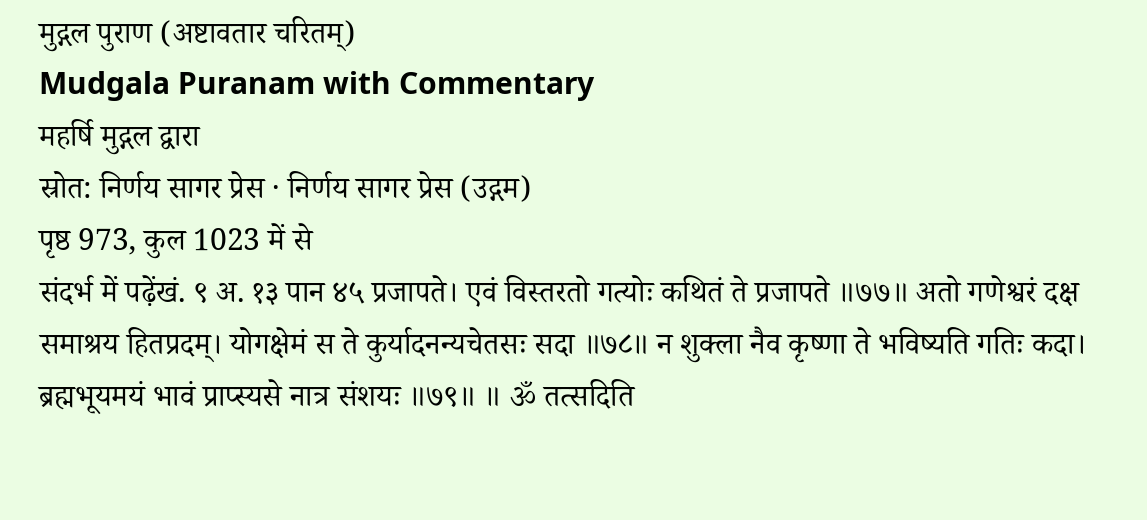मुद्गल पुराण (अष्टावतार चरितम्)
Mudgala Puranam with Commentary
महर्षि मुद्गल द्वारा
स्रोत: निर्णय सागर प्रेस · निर्णय सागर प्रेस (उद्गम)
पृष्ठ 973, कुल 1023 में से
संदर्भ में पढ़ेंखं. ९ अ. १३ पान ४५ प्रजापते। एवं विस्तरतो गत्योः कथितं ते प्रजापते ॥७७॥ अतो गणेश्वरं दक्ष समाश्रय हितप्रदम्। योगक्षेमं स ते कुर्यादनन्यचेतसः सदा ॥७८॥ न शुक्ला नैव कृष्णा ते भविष्यति गतिः कदा। ब्रह्मभूयमयं भावं प्राप्स्यसे नात्र संशयः ॥७९॥ ॥ ॐ तत्सदिति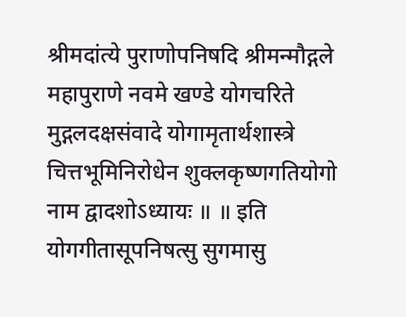श्रीमदांत्ये पुराणोपनिषदि श्रीमन्मौद्गले महापुराणे नवमे खण्डे योगचरिते मुद्गलदक्षसंवादे योगामृतार्थशास्त्रे चित्तभूमिनिरोधेन शुक्लकृष्णगतियोगो नाम द्वादशोऽध्यायः ॥ ॥ इति योगगीतासूपनिषत्सु सुगमासु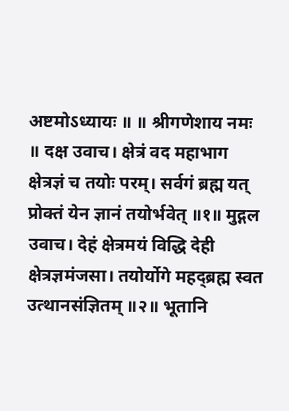अष्टमोऽध्यायः ॥ ॥ श्रीगणेशाय नमः ॥ दक्ष उवाच। क्षेत्रं वद महाभाग क्षेत्रज्ञं च तयोः परम्। सर्वगं ब्रह्म यत् प्रोक्तं येन ज्ञानं तयोर्भवेत् ॥१॥ मुद्गल उवाच। देहं क्षेत्रमयं विद्धि देही क्षेत्रज्ञमंजसा। तयोर्योगे महद्ब्रह्म स्वत उत्थानसंज्ञितम् ॥२॥ भूतानि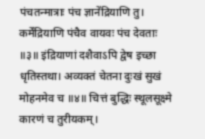पंचतन्मात्राः पंच ज्ञानेंद्रियाणि तु। कर्मेंद्रियाणि पंचैव वायवः पंच देवताः ॥३॥ इंद्रियाणां दशैवाऽपि द्वेष इच्छा धृतिस्तथा। अव्यक्तं चेतना दुःखं सुखं मोहनमेव च ॥४॥ चित्तं बुद्धिः स्थूलसूक्ष्मे कारणं च तुरीयकम्।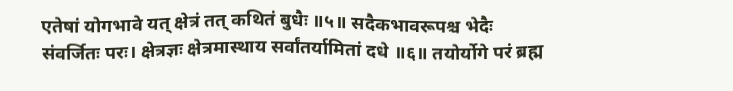एतेषां योगभावे यत् क्षेत्रं तत् कथितं बुधैः ॥५॥ सदैकभावरूपश्च भेदैः संवर्जितः परः। क्षेत्रज्ञः क्षेत्रमास्थाय सर्वांतर्यामितां दधे ॥६॥ तयोर्योगे परं ब्रह्म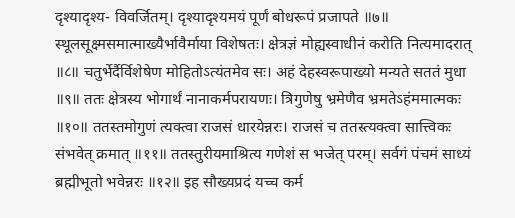दृश्यादृश्य- विवर्जितम्। दृश्यादृश्यमयं पूर्णं बोधरूपं प्रजापते ॥७॥ स्थूलसूक्ष्मसमात्माख्यैर्भावैर्माया विशेषतः। क्षेत्रज्ञं मोह्यस्वाधीनं करोति नित्यमादरात् ॥८॥ चतुर्भेर्दैर्विशेषेण मोहितोऽत्यंतमेव सः। अहं देहस्वरूपाख्यो मन्यते सततं मुधा ॥९॥ ततः क्षेत्रस्य भोगार्थं नानाकर्मपरायणः। त्रिगुणेषु भ्रमेणैव भ्रमतेऽहंममात्मकः ॥१०॥ ततस्तमोगुणं त्यक्त्वा राजसं धारयेन्नरः। राजसं च ततस्त्यक्त्वा सात्त्विकः संभवेत् क्रमात् ॥११॥ ततस्तुरीयमाश्रित्य गणेशं स भजेत् परम्। सर्वगं पंचमं साध्यं ब्रह्मीभूतो भवेन्नरः ॥१२॥ इह सौख्यप्रदं यच्च कर्म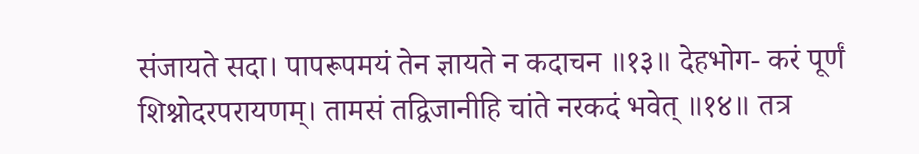संजायते सदा। पापरूपमयं तेन ज्ञायते न कदाचन ॥१३॥ देहभोग- करं पूर्णं शिश्नोदरपरायणम्। तामसं तद्विजानीहि चांते नरकदं भवेत् ॥१४॥ तत्र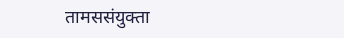तामससंयुक्ता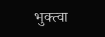भुक्त्वा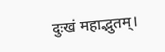दुःखं महाद्भुतम्।